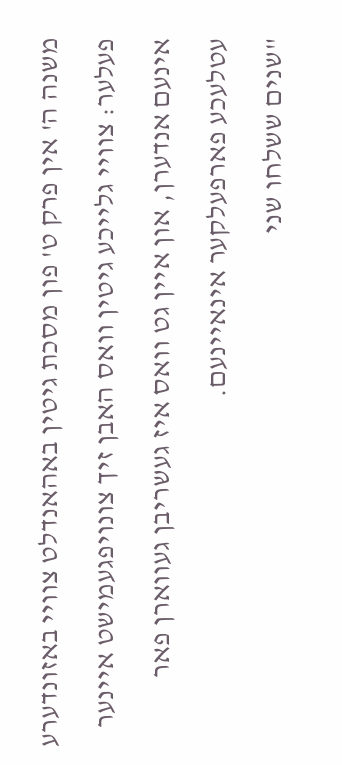משנה ה' אין פרק ט' פון מסכת גיטין באהאנדלט צוויי באזונדערע פעלער: צוויי גלייכע גיטין וואס האבן זיך צונויפגעמישט איינער אינעם אנדערן, און איין גט וואס איז געשריבן געווארן פאר עטלעכע פארפעלקער אינאיינעם.
"שנים ששלחו שני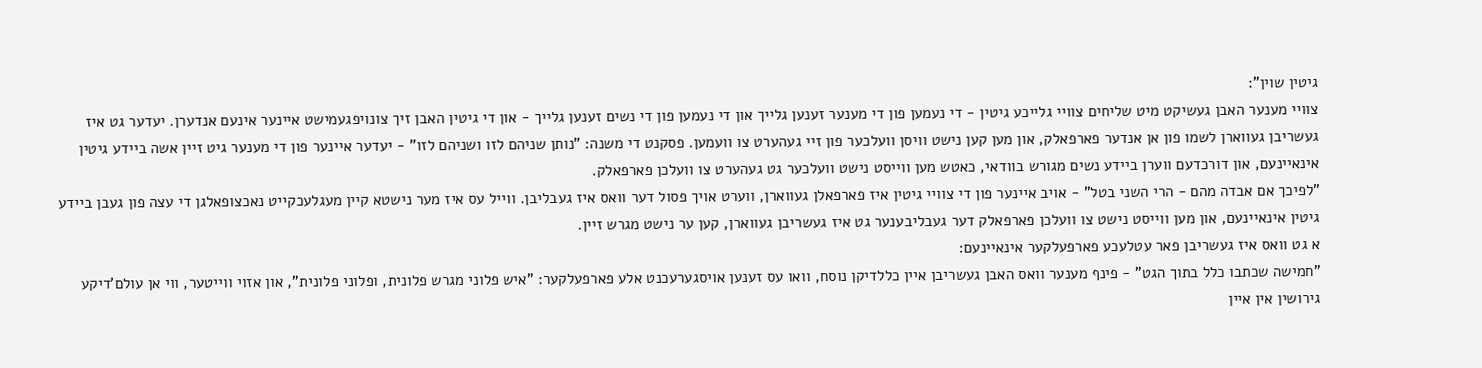גיטין שוין":
צוויי מענער האבן געשיקט מיט שליחים צוויי גלייכע גיטין - די נעמען פון די מענער זענען גלייך און די נעמען פון די נשים זענען גלייך - און די גיטין האבן זיך צונויפגעמישט איינער אינעם אנדערן. יעדער גט איז געשריבן געווארן לשמו פון אן אנדער פארפאלק, און מען קען נישט וויסן וועלכער פון זיי געהערט צו וועמען. פסקנט די משנה: "נותן שניהם לזו ושניהם לזו" - יעדער איינער פון די מענער גיט זיין אשה ביידע גיטין אינאיינעם, און דורכדעם ווערן ביידע נשים מגורש בוודאי, כאטש מען ווייסט נישט וועלכער גט געהערט צו וועלכן פארפאלק.
"לפיכך אם אבדה מהם - הרי השני בטל" - אויב איינער פון די צוויי גיטין איז פארפאלן געווארן, ווערט אויך פסול דער וואס איז געבליבן. ווייל עס איז מער נישטא קיין מעגלעכקייט נאכצופאלגן די עצה פון געבן ביידע גיטין אינאיינעם, און מען ווייסט נישט צו וועלכן פארפאלק דער געבליבענער גט איז געשריבן געווארן, קען ער נישט מגרש זיין.
א גט וואס איז געשריבן פאר עטלעכע פארפעלקער אינאיינעם:
"חמישה שכתבו כלל בתוך הגט" - פינף מענער וואס האבן געשריבן איין כללדיקן נוסח, וואו עס זענען אויסגערעכנט אלע פארפעלקער: "איש פלוני מגרש פלונית, ופלוני פלונית", און אזוי ווייטער, ווי אן עולם'דיקע גירושין אין איין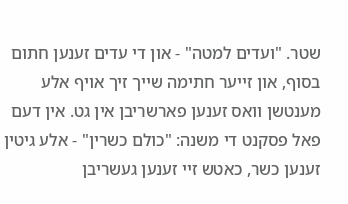שטר. "ועדים למטה" - און די עדים זענען חתום בסוף, און זייער חתימה שייך זיך אויף אלע מענטשן וואס זענען פארשריבן אין גט. אין דעם פאל פסקנט די משנה: "כולם כשרין" - אלע גיטין זענען כשר, כאטש זיי זענען געשריבן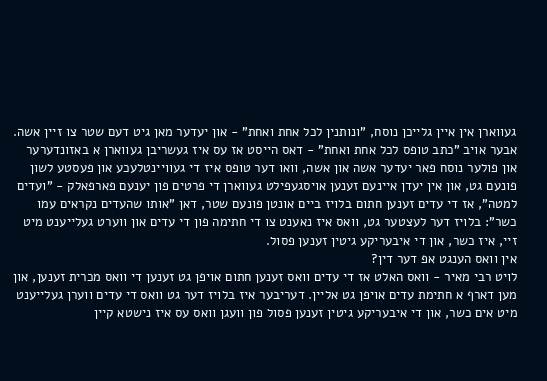געווארן אין איין גלייכן נוסח, "ונותנין לכל אחת ואחת" - און יעדער מאן גיט דעם שטר צו זיין אשה.
אבער אויב "כתב טופס לכל אחת ואחת" - דאס הייסט אז עס איז געשריבן געווארן א באזונדערער און פולער נוסח פאר יעדער אשה און אשה, וואו דער טופס איז די געוויינטלעכע און פעסטע לשון פונעם גט, און אין יעדן איינעם זענען אויסגעפילט געווארן די פרטים פון יענעם פארפאלק - "ועדים למטה", אז די עדים זענען חתום בלויז ביים אונטן פונעם שטר, דאן "אותו שהעדים נקראים עמו כשר": בלויז דער לעצטער גט, וואס איז נאענט צו די חתימה פון די עדים און ווערט געלייענט מיט זיי, איז כשר, און די איבעריקע גיטין זענען פסול.
אין וואס הענגט אפ דער דין?
לויט רבי מאיר - וואס האלט אז די עדים וואס זענען חתום אויפן גט זענען די וואס מכרית זענען, און מען דארף א חתימת עדים אויפן גט אליין. דעריבער איז בלויז דער גט וואס די עדים ווערן געלייענט מיט אים כשר, און די איבעריקע גיטין זענען פסול פון וועגן וואס עס איז נישטא קיין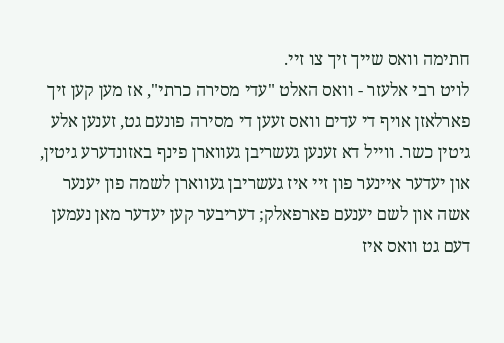חתימה וואס שייך זיך צו זיי.
לויט רבי אלעזר - וואס האלט "עדי מסירה כרתי", אז מען קען זיך פארלאזן אויף די עדים וואס זעען די מסירה פונעם גט, זענען אלע גיטין כשר. ווייל דא זענען געשריבן געווארן פינף באזונדערע גיטין, און יעדער איינער פון זיי איז געשריבן געווארן לשמה פון יענער אשה און לשם יענעם פארפאלק; דעריבער קען יעדער מאן נעמען דעם גט וואס איז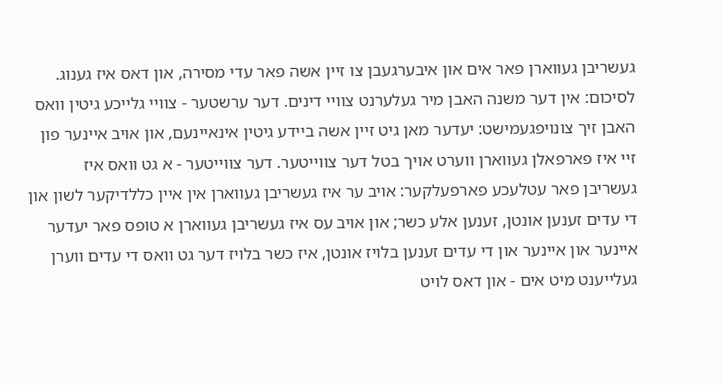געשריבן געווארן פאר אים און איבערגעבן צו זיין אשה פאר עדי מסירה, און דאס איז גענוג.
לסיכום: אין דער משנה האבן מיר געלערנט צוויי דינים. דער ערשטער - צוויי גלייכע גיטין וואס האבן זיך צונויפגעמישט: יעדער מאן גיט זיין אשה ביידע גיטין אינאיינעם, און אויב איינער פון זיי איז פארפאלן געווארן ווערט אויך בטל דער צווייטער. דער צווייטער - א גט וואס איז געשריבן פאר עטלעכע פארפעלקער: אויב ער איז געשריבן געווארן אין איין כללדיקער לשון און די עדים זענען אונטן, זענען אלע כשר; און אויב עס איז געשריבן געווארן א טופס פאר יעדער איינער און איינער און די עדים זענען בלויז אונטן, איז כשר בלויז דער גט וואס די עדים ווערן געלייענט מיט אים - און דאס לויט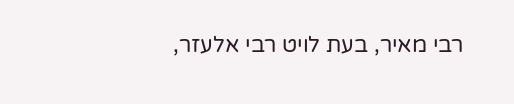רבי מאיר, בעת לויט רבי אלעזר,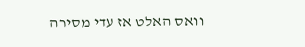וואס האלט אז עדי מסירה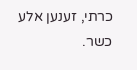כרתי, זענען אלע כשר.